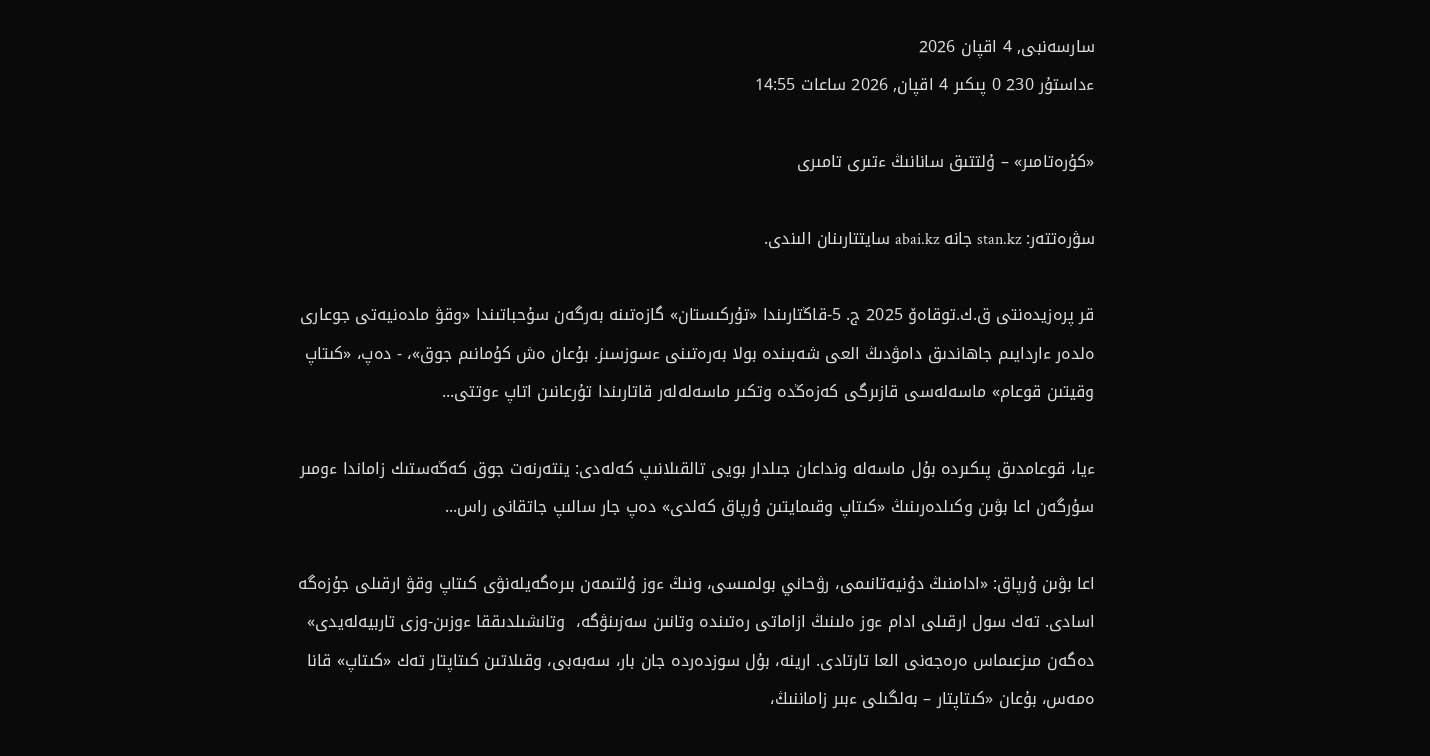سارسەنبى, 4 اقپان 2026
ءداستۇر 230 0 پىكىر 4 اقپان, 2026 ساعات 14:55

«كۇرەتامىر» – ۇلتتىق سانانىڭ ءتىرى تامىرى

سۋرەتتەر: stan.kz جانە abai.kz سايتتارىنان الىندى.

قر پرەزيدەنتى ق.ك.توقاەۆ 2025 ج. 5‑قاڭتارىندا «تۇركىستان» گازەتىنە بەرگەن سۇحباتىندا «وقۋ مادەنيەتى جوعارى ەلدەر ءاردايىم جاھاندىق دامۋدىڭ العى شەبىندە بولا بەرەتىنى ءسوزسىز. بۇعان ەش كۇمانىم جوق»، ‑ دەپ، «كىتاپ وقيتىن قوعام» ماسەلەسى قازىرگى كەزەڭدە وتكىر ماسەلەلەر قاتارىندا تۇرعانىن اتاپ ءوتتى...

ءيا، قوعامدىق پىكىردە بۇل ماسەلە ونداعان جىلدار بويى تالقىلانىپ كەلەدى: ينتەرنەت جوق كەڭەستىك زاماندا ءومىر سۇرگەن اعا بۋىن وكىلدەرىنىڭ «كىتاپ وقىمايتىن ۇرپاق كەلدى» دەپ جار سالىپ جاتقانى راس...

اعا بۋىن ۇرپاق: «ادامنىڭ دۇنيەتانىمى، رۋحاني بولمىسى، ونىڭ ءوز ۇلتىمەن بىرەگەيلەنۋى كىتاپ وقۋ ارقىلى جۇزەگە اسادى. تەك سول ارقىلى ادام ءوز ەلىنىڭ ازاماتى رەتىندە وتانىن سەزىنۋگە،  وتانشىلدىققا ءوزىن‑وزى تاربيەلەيدى» دەگەن مىزعىماس ەرەجەنى العا تارتادى. ارينە، بۇل سوزدەردە جان بار، سەبەبى، وقىلاتىن كىتاپتار تەك «كىتاپ» قانا ەمەس، بۇعان «كىتاپتار – بەلگىلى ءبىر زاماننىڭ،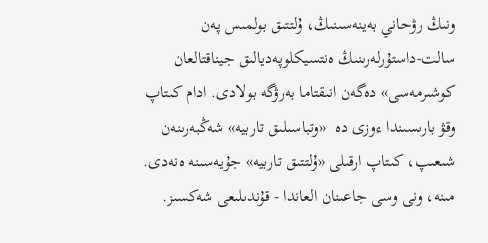ونىڭ رۋحاني بەينەسىنىڭ، ۇلتتىق بولمىس پەن سالت‑داستۇرلەرىنىڭ ەنتسيكلوپەديالىق جيناقتالعان كوشىرمەسى» دەگەن انىقتاما بەرۋگە بولادى. ادام كىتاپ وقۋ بارىسىندا ءوزى دە  «وتباسىلىق تاربيە» شەڭبەرىنەن شىعىپ، كىتاپ ارقىلى «ۇلتتىق تاربيە» جۇيەسىنە ەنەدى. مىنە، ونى وسى جاعىنان العاندا ‑ قۇندىلىعى شەكسىز.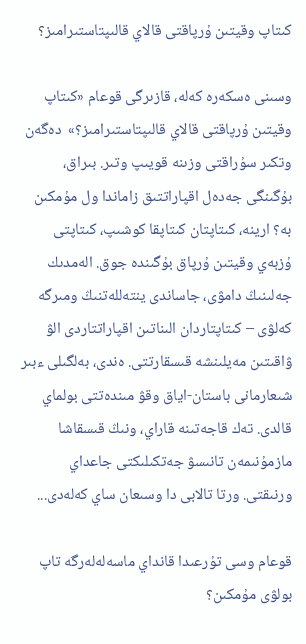كىتاپ وقيتىن ۇرپاقتى قالاي قالىپتاستىرامىز؟

وسىنى ەسكەرە كەلە، قازىرگى قوعام «كىتاپ وقيتىن ۇرپاقتى قالاي قالىپتاستىرامىز؟»  دەگەن وتكىر سۇراقتى وزىنە قويىپ وتىر. بىراق، بۇگىنگى جەدەل اقپاراتتىق زاماندا ول مۇمكىن بە؟ ارينە، كىتاپتان كىتاپقا كوشىپ، كىتاپتى ۇزبەي وقيتىن ۇرپاق بۇگىندە جوق. الەمدىك جەلىنىڭ دامۋى، جاساندى ينتەللەتنىڭ ومىرگە كەلۋى – كىتاپتاردان الىناتىن اقپاراتتاردى الۋ ۋاقىتىن مەيلىنشە قىسقارتتى. ەندى، بەلگىلى ءبىر شىعارمانى باستان‑اياق وقۋ مىندەتتى بولماي قالدى. تەك قاجەتىنە قاراي، ونىڭ قىسقاشا مازمۇنىمەن تانىسۋ جەتكىلىكتى جاعداي ورنىقتى. ورتا تالابى دا وسىعان ساي كەلەدى...

قوعام وسى تۇرعىدا قانداي ماسەلەلەرگە تاپ بولۋى مۇمكىن؟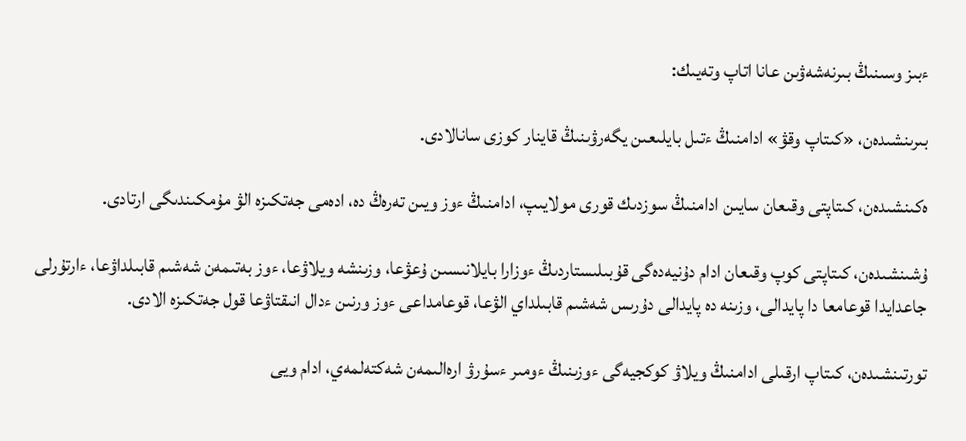ءبىز وسىنىڭ بىرنەشەۋىن عانا اتاپ وتەيىك:

بىرىنشىدەن، «كىتاپ وقۋ» ادامنىڭ ءتىل بايلىعىن يگەرۋىنىڭ قاينار كوزى سانالادى.

ەكىنشىدەن، كىتاپتى وقىعان سايىن ادامنىڭ سوزدىك قورى مولايىپ، ادامنىڭ ءوز ويىن تەرەڭ دە، ادەمى جەتكىزە الۋ مۇمكىندىگى ارتادى.

ۇشىنشىدەن، كىتاپتى كوپ وقىعان ادام دۇنيەدەگى قۇبىلىستاردىڭ ءوزارا بايلانىسىن ۇعۋعا، وزىنشە ويلاۋعا، ءوز بەتىمەن شەشىم قابىلداۋعا، ءارتۇرلى جاعدايدا قوعامعا دا پايدالى، وزىنە دە پايدالى دۇرىس شەشىم قابىلداي الۋعا، قوعامداعى ءوز ورنىن ءدال انىقتاۋعا قول جەتكىزە الادى.

تورتىنشىدەن، كىتاپ ارقىلى ادامنىڭ ويلاۋ كوكجيەگى ءوزىنىڭ ءومىر ءسۇرۋ ارەالىمەن شەكتەلمەي، ادام ويى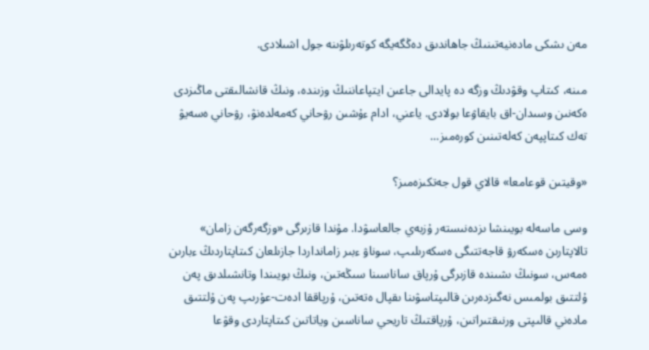مەن ىشكى مادەنيەتىنىڭ جاھاندىق دەڭگەيگە كوتەرىلۋىنە جول اشىلادى.

مىنە، كىتاپ وقۋدىڭ وزگە دە پايدالى جاعىن ايتپاعاننىڭ وزىندە، ونىڭ قانشالىقتى ماڭىزدى ەكەنىن وسىدان‑اق بايقاۋعا بولادى. ياعني، ادام ءۇشىن رۋحاني كەمەلدەنۋ، رۋحاني ەسەيۋ تەك كىتاپپەن كەلەتىنىن كورەمىز...

«وقيتىن قوعامعا» قالاي قول جەتكىزەمىز؟

وسى ماسەلە بويىنشا ىزدەنىستەر ۇزبەي جالعاسۋدا. مۇندا قازىرگى «وزگەرگەن زامان» تالاپتارىن ەسكەرۋ قاجەتتىگى ەسكەرىلىپ، سوناۋ ءبىر زامانداردا جازىلعان كىتاپتاردىڭ ءبارىن ەمەس، سونىڭ ىشىندە قازىرگى ۇرپاق ساناسىنا سىڭەتىن، ونىڭ بويىندا وتانشىلدىق پەن ۇلتتىق بولمىس نەگىزدەرىن قالىپتاسۋىنا ىقپال ەتەتىن، ۇرپاققا ادەت‑عۇرىپ پەن ۇلتتىق مادەني قالىپتى ورنىقتىراتىن، ۇرپاقتىڭ تاريحي ساناسىن وياتاتىن كىتاپتاردى وقۋعا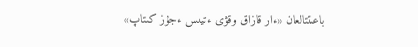باعىتتالعان «ءار قازاق وقۋى ءتيىس ءجۇز كىتاپ»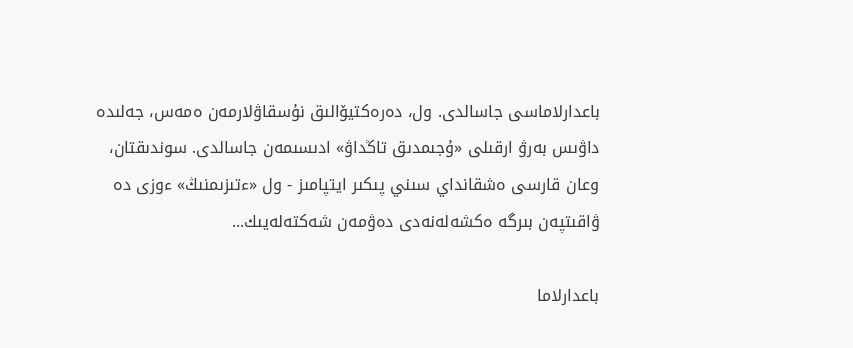باعدارلاماسى جاسالدى. ول، دەرەكتيۆالىق نۇسقاۋلارمەن ەمەس، جەلىدە داۋىس بەرۋ ارقىلى «ۇجىمدىق تاڭداۋ» ادىسىمەن جاسالدى. سوندىقتان، وعان قارسى ەشقانداي سىني پىكىر ايتپامىز ‑ ول «ءتىزىمنىڭ» ءوزى دە ۋاقىتپەن بىرگە ەكشەلەنەدى دەۋمەن شەكتەلەيىك...

باعدارلاما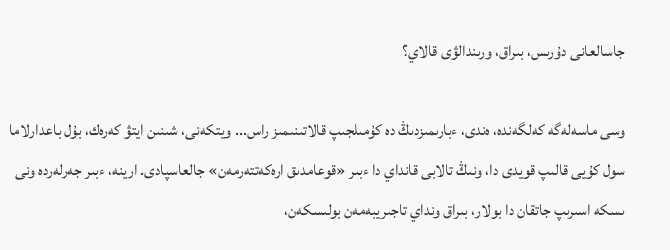جاسالعانى دۇرىس، بىراق، ورىندالۋى قالاي؟

وسى ماسەلەگە كەلگەندە، ەندى، ءبارىمىزدىڭ دە كۇمىلجىپ قالاتىنىمىز راس... ويتكەنى، شىنىن ايتۋ كەرەك، بۇل باعدارلاما سول كۇيى قالىپ قويدى دا، ونىڭ تالابى قانداي دا ءبىر «قوعامدىق ارەكەتتەرمەن» جالعاسپادى. ارينە، ءبىر جەرلەردە ونى ىسكە اسىرىپ جاتقان دا بولار، بىراق ونداي تاجىريبەمەن بولىسكەن،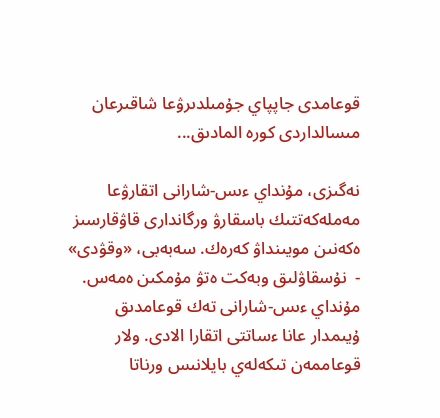قوعامدى جاپپاي جۇمىلدىرۋعا شاقىرعان مىسالداردى كورە المادىق...

نەگىزى، مۇنداي ءىس‑شارانى اتقارۋعا مەملەكەتتىك باسقارۋ ورگاندارى قاۋقارسىز ەكەنىن مويىنداۋ كەرەك. سەبەبى، «وقۋدى» ‑  نۇسقاۋلىق وبەكت ەتۋ مۇمكىن ەمەس. مۇنداي ءىس‑شارانى تەك قوعامدىق ۇيىمدار عانا ءساتتى اتقارا الادى. ولار قوعاممەن تىكەلەي بايلانىس ورناتا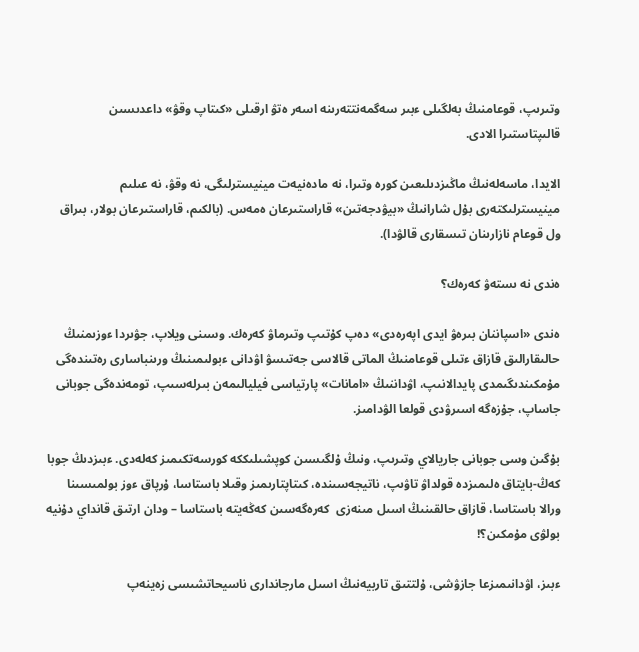وتىرىپ، قوعامنىڭ بەلگىلى ءبىر سەگمەنتتەرىنە اسەر ەتۋ ارقىلى «كىتاپ وقۋ» داعدىسىن قالىپتاستىرا الادى.

الايدا، ماسەلەنىڭ ماڭىزدىلىعىن كورە وتىرا، نە مادەنيەت مينيسترلىگى، نە وقۋ، نە عىلىم مينيسترلىكتەرى بۇل شارانىڭ «بيۋدجەتىن» قاراستىرعان ەمەس. (بالكىم، قاراستىرعان بولار، بىراق ول قوعام نازارىنان تىسقارى قالۋدا).

ەندى نە ىستەۋ كەرەك؟

ەندى «اسپاننان بىرەۋ ايدى اپەرەدى» دەپ كۇتىپ وتىرماۋ كەرەك. وسىنى ويلاپ، جۋىردا ءوزىمنىڭ حالىقارالىق قازاق ءتىلى قوعامنىڭ الماتى قالاسى جەتىسۋ اۋدانى ءبولىمىنىڭ ورىنباسارى رەتىندەگى مۇمكىندىگىمدى پايدالانىپ، اۋداننىڭ «امانات» پارتياسى فيليالىمەن بىرلەسىپ، تومەندەگى جوبانى جاساپ، جۇزەگە اسىرۋدى قولعا الۋدامىز.

بۇگىن وسى جوبانى جاريالاي وتىرىپ، ونىڭ ۇلگىسىن كوپشىلىككە كورسەتكىمىز كەلەدى. ءبىزدىڭ جوبا كەڭ‑بايتاق ەلىمىزدە قولداۋ تاۋىپ، ناتيجەسىندە، كىتاپتارىمىز وقىلا باستاسا، ۇرپاق ءوز بولمىسىنا ورالا باستاسا، قازاق حالقىنىڭ اسىل مىنەزى  كەرەگەسىن كەڭەيتە باستاسا – ودان ارتىق قانداي دۇنيە بولۋى مۇمكىن؟!

ءبىز، اۋدانىمىزعا جازۋشى، ۇلتتىق تاربيەنىڭ اسىل مارجاندارى ناسيحاتشىسى زەينەپ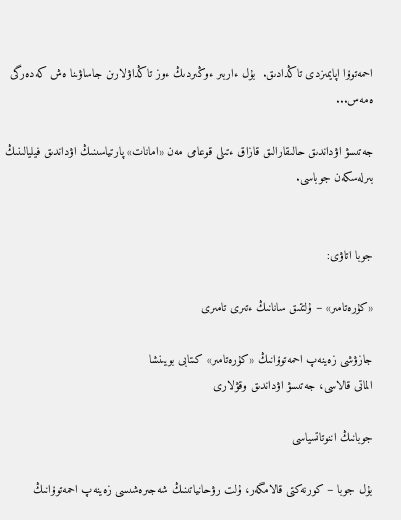احمەتوۆا اپايمىزدى تاڭدادىق.  بۇل ءاربىر ءوڭىردىڭ ءوز تاڭداۋلارىن جاساۋىنا ەش كەدەرگى ەمەس...

جەتىسۋ اۋداندىق حالىقارالىق قازاق ءتىلى قوعامى مەن «امانات» پارتياسىنىڭ اۋداندىق فيليالىنىڭ بىرلەسكەن جوباسى.


جوبا اتاۋى:

«كۇرەتامىر» – ۇلتتىق سانانىڭ ءتىرى تامىرى

جازۋشى زەينەپ احمەتوۆانىڭ «كۇرەتامىر» كىتابى بويىنشا
الماتى قالاسى، جەتىسۋ اۋداندىق وقۋلارى

جوبانىڭ اننوتاتسياسى

بۇل جوبا – كورنەكتى قالامگەر، ۇلت رۋحانياتىنىڭ شەجىرەشىسى زەينەپ احمەتوۆانىڭ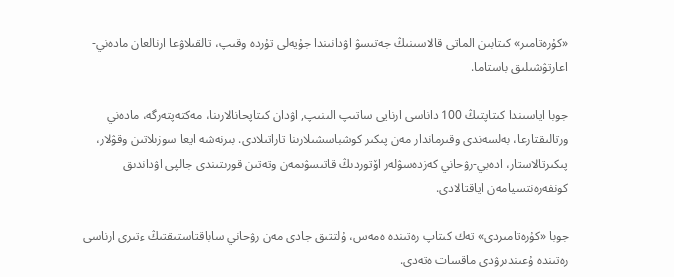«كۇرەتامىر» كىتابىن الماتى قالاسىنىڭ جەتىسۋ اۋدانىندا جۇيەلى تۇردە وقىپ، تالقىلاۋعا ارنالعان مادەني-اعارتۋشىلىق باستاما.

جوبا اياسىندا كىتاپتىڭ 100 داناسى ارنايى ساتىپ الىنىپ, اۋدان كىتاپحانالارىنا، مەكتەپتەرگە، مادەني ورتالىقتارعا، بەلسەندى وقىرماندار مەن پىكىر كوشباسشىلارىنا تاراتىلادى. بىرنەشە ايعا سوزىلاتىن وقۋلار، پىكىرتالاستار، ادەبي-رۋحاني كەزدەسۋلەر اۆتوردىڭ قاتىسۋىمەن وتەتىن قورىتىندى جالپى اۋداندىق كونفەرەنتسيامەن اياقتالادى.

جوبا «كۇرەتامىردى» تەك كىتاپ رەتىندە ەمەس، ۇلتتىق جادى مەن رۋحاني ساباقتاستىقتىڭ ءتىرى ارناسى رەتىندە ۇعىندىرۋدى ماقسات ەتەدى.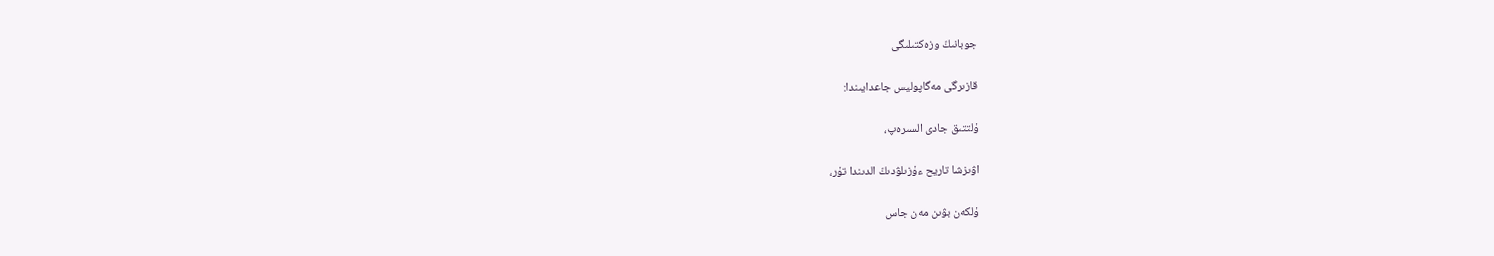جوبانىڭ وزەكتىلىگى

قازىرگى مەگاپوليس جاعدايىندا:

ۇلتتىق جادى السىرەپ،

اۋىزشا تاريح ءۇزىلۋدىڭ الدىندا تۇر،

ۇلكەن بۋىن مەن جاس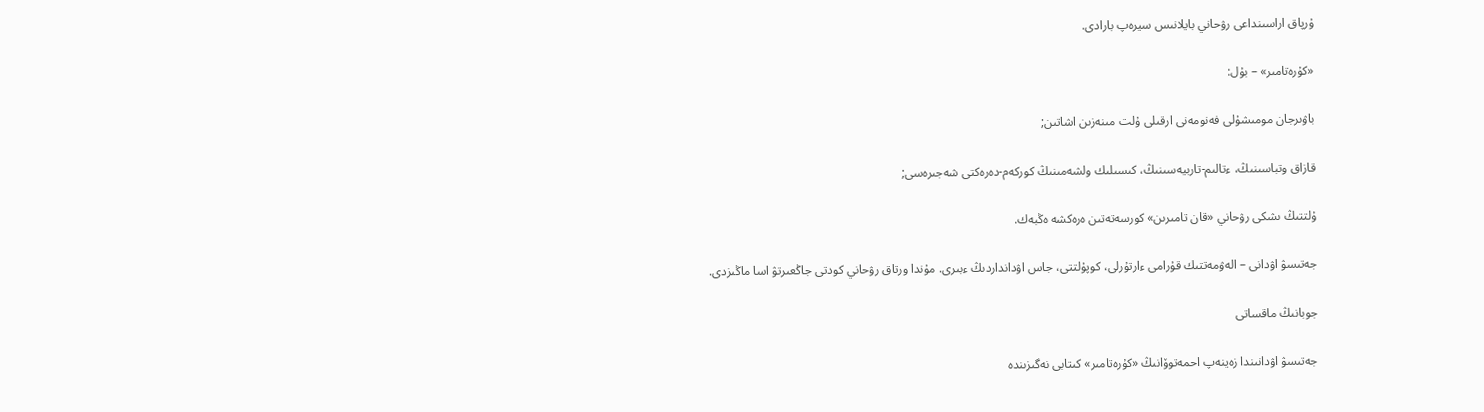ۇرپاق اراسىنداعى رۋحاني بايلانىس سيرەپ بارادى.

«كۇرەتامىر» – بۇل:

باۋىرجان مومىشۇلى فەنومەنى ارقىلى ۇلت مىنەزىن اشاتىن;

قازاق وتباسىنىڭ، ءتالىم-تاربيەسىنىڭ، كىسىلىك ولشەمىنىڭ كوركەم-دەرەكتى شەجىرەسى;

ۇلتتىڭ ىشكى رۋحاني «قان تامىرىن» كورسەتەتىن ەرەكشە ەڭبەك.

جەتىسۋ اۋدانى – الەۋمەتتىك قۇرامى ءارتۇرلى، كوپۇلتتى، جاس اۋدانداردىڭ ءبىرى. مۇندا ورتاق رۋحاني كودتى جاڭعىرتۋ اسا ماڭىزدى.

جوبانىڭ ماقساتى

جەتىسۋ اۋدانىندا زەينەپ احمەتوۆانىڭ «كۇرەتامىر» كىتابى نەگىزىندە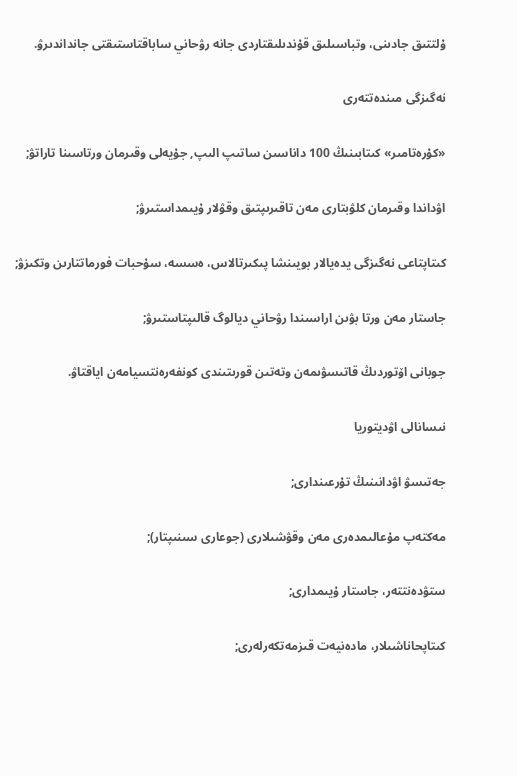ۇلتتىق جادىنى، وتباسىلىق قۇندىلىقتاردى جانە رۋحاني ساباقتاستىقتى جانداندىرۋ.

نەگىزگى مىندەتتەرى

«كۇرەتامىر» كىتابىنىڭ 100 داناسىن ساتىپ الىپ, جۇيەلى وقىرمان ورتاسىنا تاراتۋ;

اۋداندا وقىرمان كلۋبتارى مەن تاقىرىپتىق وقۋلار ۇيىمداستىرۋ;

كىتاپتاعى نەگىزگى يدەيالار بويىنشا پىكىرتالاس، ەسسە، سۇحبات فورماتتارىن وتكىزۋ;

جاستار مەن ورتا بۋىن اراسىندا رۋحاني ديالوگ قالىپتاستىرۋ;

جوبانى اۆتوردىڭ قاتىسۋىمەن وتەتىن قورىتىندى كونفەرەنتسيامەن اياقتاۋ.

نىسانالى اۋديتوريا

جەتىسۋ اۋدانىنىڭ تۇرعىندارى;

مەكتەپ مۇعالىمدەرى مەن وقۋشىلارى (جوعارى سىنىپتار);

ستۋدەنتتەر، جاستار ۇيىمدارى;

كىتاپحاناشىلار، مادەنيەت قىزمەتكەرلەرى;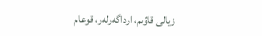زيالى قاۋىم، ارداگەرلەر، قوعام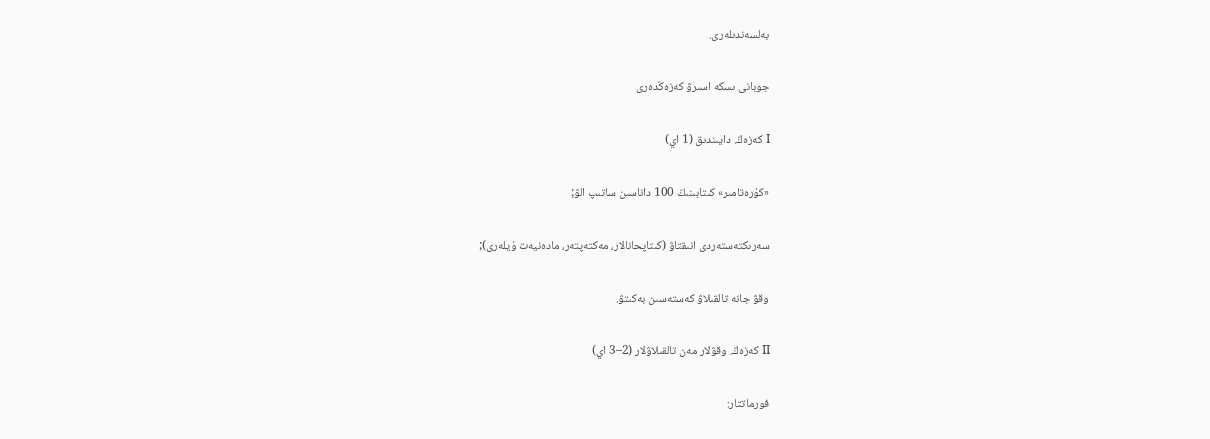بەلسەندىلەرى.

جوبانى ىسكە اسىرۋ كەزەڭدەرى

I كەزەڭ. دايىندىق (1 اي)

«كۇرەتامىر» كىتابىنىڭ 100 داناسىن ساتىپ الۋ;

سەرىكتەستەردى انىقتاۋ (كىتاپحانالار، مەكتەپتەر، مادەنيەت ۇيلەرى);

وقۋ جانە تالقىلاۋ كەستەسىن بەكىتۋ.

II كەزەڭ. وقۋلار مەن تالقىلاۋلار (2–3 اي)

فورماتتار: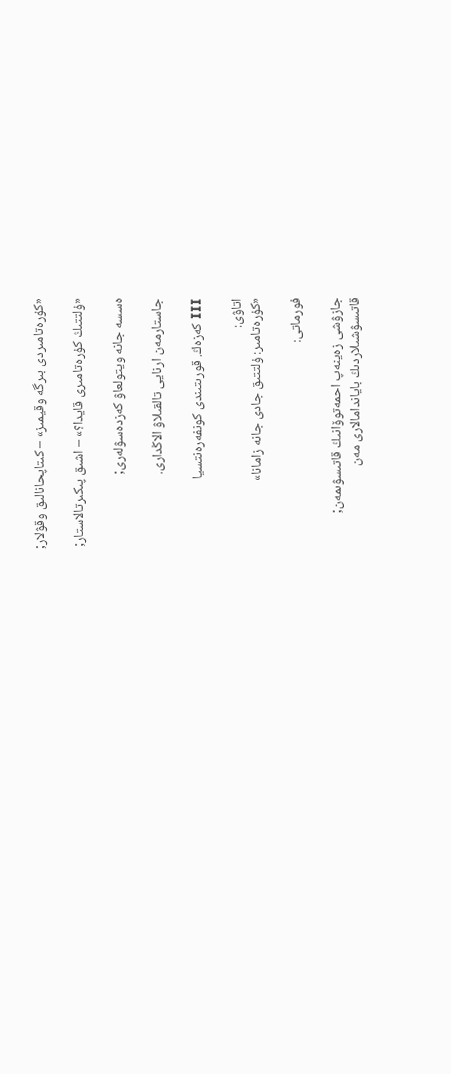«كۇرەتامىردى بىرگە وقيمىز» – كىتاپحانالىق وقۋلار;

«ۇلتتىڭ كۇرەتامىرى قايدا؟» – اشىق پىكىرتالاستار;

ەسسە جانە ويتولعاۋ كەزدەسۋلەرى;

جاستارمەن ارنايى تالقىلاۋ الاڭدارى.

III كەزەڭ. قورىتىندى كونفەرەنتسيا

اتاۋى:
«كۇرەتامىر: ۇلتتىق جادى جانە زامانا»

فورماتى:

جازۋشى زەينەپ احمەتوۆانىڭ قاتىسۋىمەن;
قاتىسۋشىلاردىڭ باياندامالارى مەن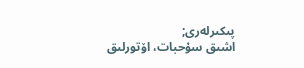پىكىرلەرى;
اشىق سۇحبات، اۆتورلىق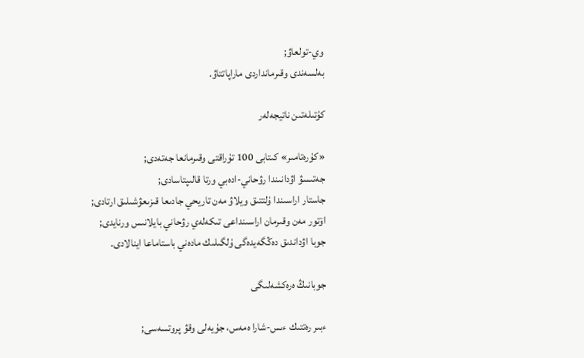وي-تولعاۋ;
بەلسەندى وقىرمانداردى ماراپاتتاۋ.

كۇتىلەتىن ناتيجەلەر

«كۇرەتامىر» كىتابى 100 تۇراقتى وقىرمانعا جەتەدى;
جەتىسۋ اۋدانىندا رۋحاني-ادەبي ورتا قالىپتاسادى;
جاستار اراسىندا ۇلتتىق ويلاۋ مەن تاريحي جادىعا قىزىعۋشىلىق ارتادى;
اۆتور مەن وقىرمان اراسىنداعى تىكەلەي رۋحاني بايلانىس ورنايدى;
جوبا اۋداندىق دەڭگەيدەگى ۇلگىلىك مادەني باستاماعا اينالادى.

جوبانىڭ ەرەكشەلىگى

ءبىر رەتتىك ءىس-شارا ەمەس، جۇيەلى وقۋ پروتسەسى;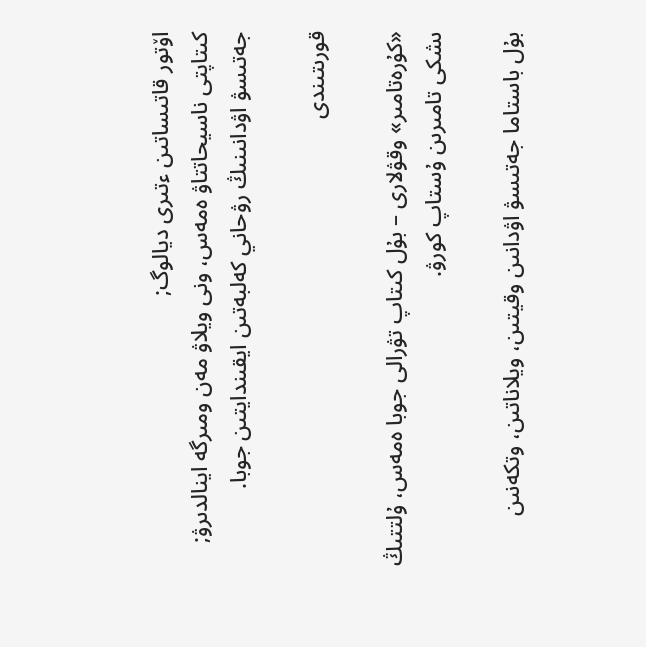اۆتور قاتىساتىن ءتىرى ديالوگ;
كىتاپتى ناسيحاتتاۋ ەمەس، ونى ويلاۋ مەن ومىرگە اينالدىرۋ;
جەتىسۋ اۋدانىنىڭ رۋحاني كەلبەتىن ايقىندايتىن جوبا.

قورىتىندى

«كۇرەتامىر» وقۋلارى – بۇل كىتاپ تۋرالى جوبا ەمەس، ۇلتتىڭ ىشكى تامىرىن ۇستاپ كورۋ.

بۇل باستاما جەتىسۋ اۋدانىن وقيتىن، ويلاناتىن، وتكەنىن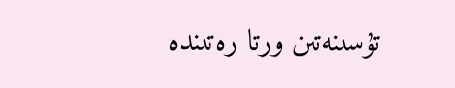تۇسىنەتىن ورتا رەتىندە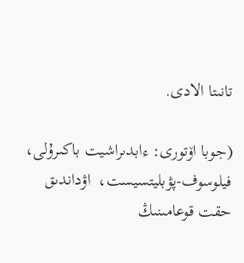تانىتا الادى.

(جوبا اۆتورى: ءابدىراشيت باكىرۇلى، فيلوسوف‑پۋبليتسيست،  اۋداندىق حقت قوعامىنىڭ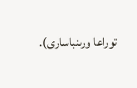توراعا ورىنباسارى).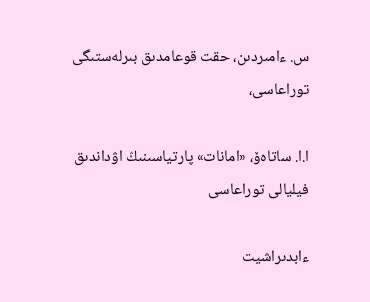س. ءامىردىن، حقت قوعامدىق بىرلەستىگى توراعاسى،

ا.ا. ساتاەۆ، «امانات» پارتياسىنىڭ اۋداندىق فيليالى توراعاسى

ءابدىراشيت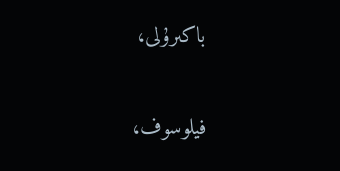باكىرۇلى،

فيلوسوف،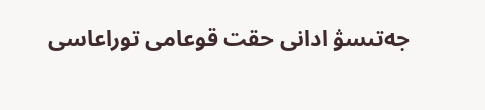جەتىسۋ ادانى حقت قوعامى توراعاسى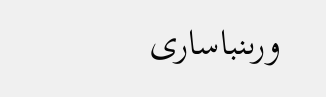ورىنباسارى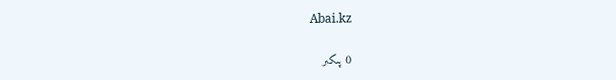Abai.kz

0 پىكىر